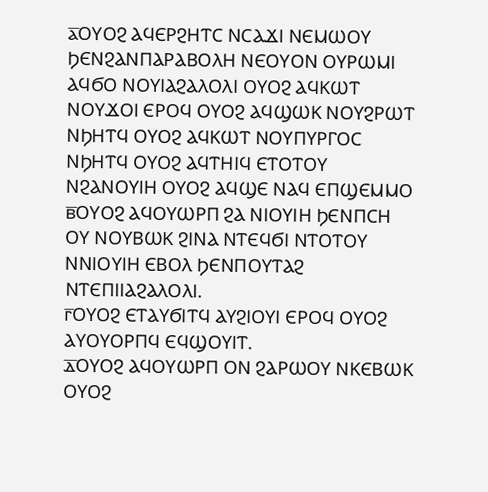ⲁ̅ⲞⲨⲞϨ ⲀϤⲈⲢϨⲎⲦⲤ ⲚⲤⲀϪⲒ ⲚⲈⲘⲰⲞⲨ ϦⲈⲚϨⲀⲚⲠⲀⲢⲀⲂⲞⲖⲎ ⲚⲈⲞⲨⲞⲚ ⲞⲨⲢⲰⲘⲒ ⲀϤϬⲞ ⲚⲞⲨⲒⲀϨⲀⲖⲞⲖⲒ ⲞⲨⲞϨ ⲀϤⲔⲰⲦ ⲚⲞⲨϪⲞⲒ ⲈⲢⲞϤ ⲞⲨⲞϨ ⲀϤϢⲰⲔ ⲚⲞⲨϨⲢⲰⲦ ⲚϦⲎⲦϤ ⲞⲨⲞϨ ⲀϤⲔⲰⲦ ⲚⲞⲨⲠⲨⲢⲄⲞⲤ ⲚϦⲎⲦϤ ⲞⲨⲞϨ ⲀϤⲦⲎⲒϤ ⲈⲦⲞⲦⲞⲨ ⲚϨⲀⲚⲞⲨⲒⲎ ⲞⲨⲞϨ ⲀϤϢⲈ ⲚⲀϤ ⲈⲠϢⲈⲘⲘⲞ
ⲃ̅ⲞⲨⲞϨ ⲀϤⲞⲨⲰⲢⲠ ϨⲀ ⲚⲒⲞⲨⲒⲎ ϦⲈⲚⲠⲤⲎ ⲞⲨ ⲚⲞⲨⲂⲰⲔ ϨⲒⲚⲀ ⲚⲦⲈϤϬⲒ ⲚⲦⲞⲦⲞⲨ ⲚⲚⲒⲞⲨⲒⲎ ⲈⲂⲞⲖ ϦⲈⲚⲠⲞⲨⲦⲀϨ ⲚⲦⲈⲠⲒⲒⲀϨⲀⲖⲞⲖⲒ.
ⲅ̅ⲞⲨⲞϨ ⲈⲦⲀⲨϬⲒⲦϤ ⲀⲨϨⲒⲞⲨⲒ ⲈⲢⲞϤ ⲞⲨⲞϨ ⲀⲨⲞⲨⲞⲢⲠϤ ⲈϤϢⲞⲨⲒⲦ.
ⲇ̅ⲞⲨⲞϨ ⲀϤⲞⲨⲰⲢⲠ ⲞⲚ ϨⲀⲢⲰⲞⲨ ⲚⲔⲈⲂⲰⲔ ⲞⲨⲞϨ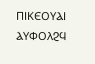ⲠⲒⲔⲈⲞⲨⲀⲒ ⲀⲨⲪⲞⲖϨϤ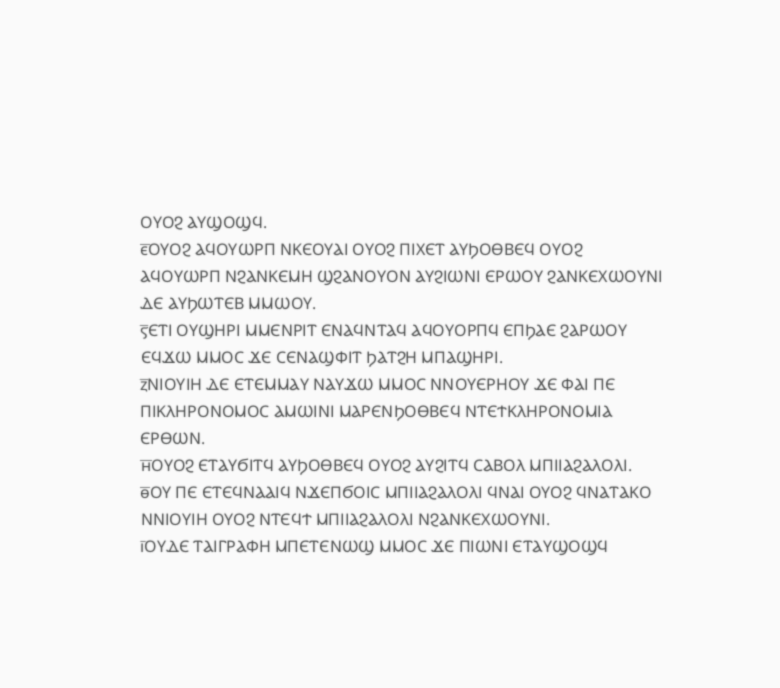ⲞⲨⲞϨ ⲀⲨϢⲞϢϤ.
ⲉ̅ⲞⲨⲞϨ ⲀϤⲞⲨⲰⲢⲠ ⲚⲔⲈⲞⲨⲀⲒ ⲞⲨⲞϨ ⲠⲒⲬⲈⲦ ⲀⲨϦⲞⲐⲂⲈϤ ⲞⲨⲞϨ ⲀϤⲞⲨⲰⲢⲠ ⲚϨⲀⲚⲔⲈⲘⲎ ϢϨⲀⲚⲞⲨⲞⲚ ⲀⲨϨⲒⲰⲚⲒ ⲈⲢⲰⲞⲨ ϨⲀⲚⲔⲈⲬⲰⲞⲨⲚⲒ ⲆⲈ ⲀⲨϦⲰⲦⲈⲂ ⲘⲘⲰⲞⲨ.
ⲋ̅ⲈⲦⲒ ⲞⲨϢⲎⲢⲒ ⲘⲘⲈⲚⲢⲒⲦ ⲈⲚⲀϤⲚⲦⲀϤ ⲀϤⲞⲨⲞⲢⲠϤ ⲈⲠϦⲀⲈ ϨⲀⲢⲰⲞⲨ ⲈϤϪⲰ ⲘⲘⲞⲤ ϪⲈ ⲤⲈⲚⲀϢⲪⲒⲦ ϦⲀⲦϨⲎ ⲘⲠⲀϢⲎⲢⲒ.
ⲍ̅ⲚⲒⲞⲨⲒⲎ ⲆⲈ ⲈⲦⲈⲘⲘⲀⲨ ⲚⲀⲨϪⲰ ⲘⲘⲞⲤ ⲚⲚⲞⲨⲈⲢⲎⲞⲨ ϪⲈ ⲪⲀⲒ ⲠⲈ ⲠⲒⲔⲖⲎⲢⲞⲚⲞⲘⲞⲤ ⲀⲘⲰⲒⲚⲒ ⲘⲀⲢⲈⲚϦⲞⲐⲂⲈϤ ⲚⲦⲈϮⲔⲖⲎⲢⲞⲚⲞⲘⲒⲀ ⲈⲢⲐⲰⲚ.
ⲏ̅ⲞⲨⲞϨ ⲈⲦⲀⲨϬⲒⲦϤ ⲀⲨϦⲞⲐⲂⲈϤ ⲞⲨⲞϨ ⲀⲨϨⲒⲦϤ ⲤⲀⲂⲞⲖ ⲘⲠⲒⲒⲀϨⲀⲖⲞⲖⲒ.
ⲑ̅ⲞⲨ ⲠⲈ ⲈⲦⲈϤⲚⲀⲀⲒϤ ⲚϪⲈⲠϬⲞⲒⲤ ⲘⲠⲒⲒⲀϨⲀⲖⲞⲖⲒ ϤⲚⲀⲒ ⲞⲨⲞϨ ϤⲚⲀⲦⲀⲔⲞ ⲚⲚⲒⲞⲨⲒⲎ ⲞⲨⲞϨ ⲚⲦⲈϤϮ ⲘⲠⲒⲒⲀϨⲀⲖⲞⲖⲒ ⲚϨⲀⲚⲔⲈⲬⲰⲞⲨⲚⲒ.
ⲓ̅ⲞⲨⲆⲈ ⲦⲀⲒⲄⲢⲀⲪⲎ ⲘⲠⲈⲦⲈⲚⲰϢ ⲘⲘⲞⲤ ϪⲈ ⲠⲒⲰⲚⲒ ⲈⲦⲀⲨϢⲞϢϤ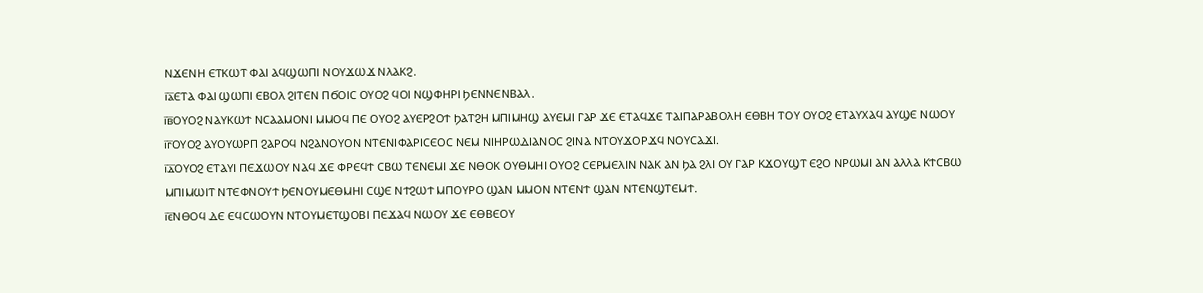ⲚϪⲈⲚⲎ ⲈⲦⲔⲰⲦ ⲪⲀⲒ ⲀϤϢⲰⲠⲒ ⲚⲞⲨϪⲰϪ ⲚⲖⲀⲔϨ.
ⲓ̅ⲁ̅ⲈⲦⲀ ⲪⲀⲒ ϢⲰⲠⲒ ⲈⲂⲞⲖ ϨⲒⲦⲈⲚ ⲠϬⲞⲒⲤ ⲞⲨⲞϨ ϤⲞⲒ ⲚϢⲪⲎⲢⲒ ϦⲈⲚⲚⲈⲚⲂⲀⲖ.
ⲓ̅ⲃ̅ⲞⲨⲞϨ ⲚⲀⲨⲔⲰϮ ⲚⲤⲀⲀⲘⲞⲚⲒ ⲘⲘⲞϤ ⲠⲈ ⲞⲨⲞϨ ⲀⲨⲈⲢϨⲞϮ ϦⲀⲦϨⲎ ⲘⲠⲒⲘⲎϢ ⲀⲨⲈⲘⲒ ⲄⲀⲢ ϪⲈ ⲈⲦⲀϤϪⲈ ⲦⲀⲒⲠⲀⲢⲀⲂⲞⲖⲎ ⲈⲐⲂⲎ ⲦⲞⲨ ⲞⲨⲞϨ ⲈⲦⲀⲨⲬⲀϤ ⲀⲨϢⲈ ⲚⲰⲞⲨ
ⲓ̅ⲅ̅ⲞⲨⲞϨ ⲀⲨⲞⲨⲰⲢⲠ ϨⲀⲢⲞϤ ⲚϨⲀⲚⲞⲨⲞⲚ ⲚⲦⲈⲚⲒⲪⲀⲢⲒⲤⲈⲞⲤ ⲚⲈⲘ ⲚⲒⲎⲢⲰⲆⲒⲀⲚⲞⲤ ϨⲒⲚⲀ ⲚⲦⲞⲨϪⲞⲢϪϤ ⲚⲞⲨⲤⲀϪⲒ.
ⲓ̅ⲇ̅ⲞⲨⲞϨ ⲈⲦⲀⲨⲒ ⲠⲈϪⲰⲞⲨ ⲚⲀϤ ϪⲈ ⲪⲢⲈϤϮ ⲤⲂⲰ ⲦⲈⲚⲈⲘⲒ ϪⲈ ⲚⲐⲞⲔ ⲞⲨⲐⲘⲎⲒ ⲞⲨⲞϨ ⲤⲈⲢⲘⲈⲖⲒⲚ ⲚⲀⲔ ⲀⲚ ϦⲀ ϨⲖⲒ ⲞⲨ ⲄⲀⲢ ⲔϪⲞⲨϢⲦ ⲈϨⲞ ⲚⲢⲰⲘⲒ ⲀⲚ ⲀⲖⲖⲀ ⲔϮⲤⲂⲰ ⲘⲠⲒⲘⲰⲒⲦ ⲚⲦⲈⲪⲚⲞⲨϮ ϦⲈⲚⲞⲨⲘⲈⲐⲘⲎⲒ ⲤϢⲈ ⲚϮϨⲰϮ ⲘⲠⲞⲨⲢⲞ ϢⲀⲚ ⲘⲘⲞⲚ ⲚⲦⲈⲚϮ ϢⲀⲚ ⲚⲦⲈⲚϢⲦⲈⲘϮ.
ⲓ̅ⲉ̅ⲚⲐⲞϤ ⲆⲈ ⲈϤⲤⲰⲞⲨⲚ ⲚⲦⲞⲨⲘⲈⲦϢⲞⲂⲒ ⲠⲈϪⲀϤ ⲚⲰⲞⲨ ϪⲈ ⲈⲐⲂⲈⲞⲨ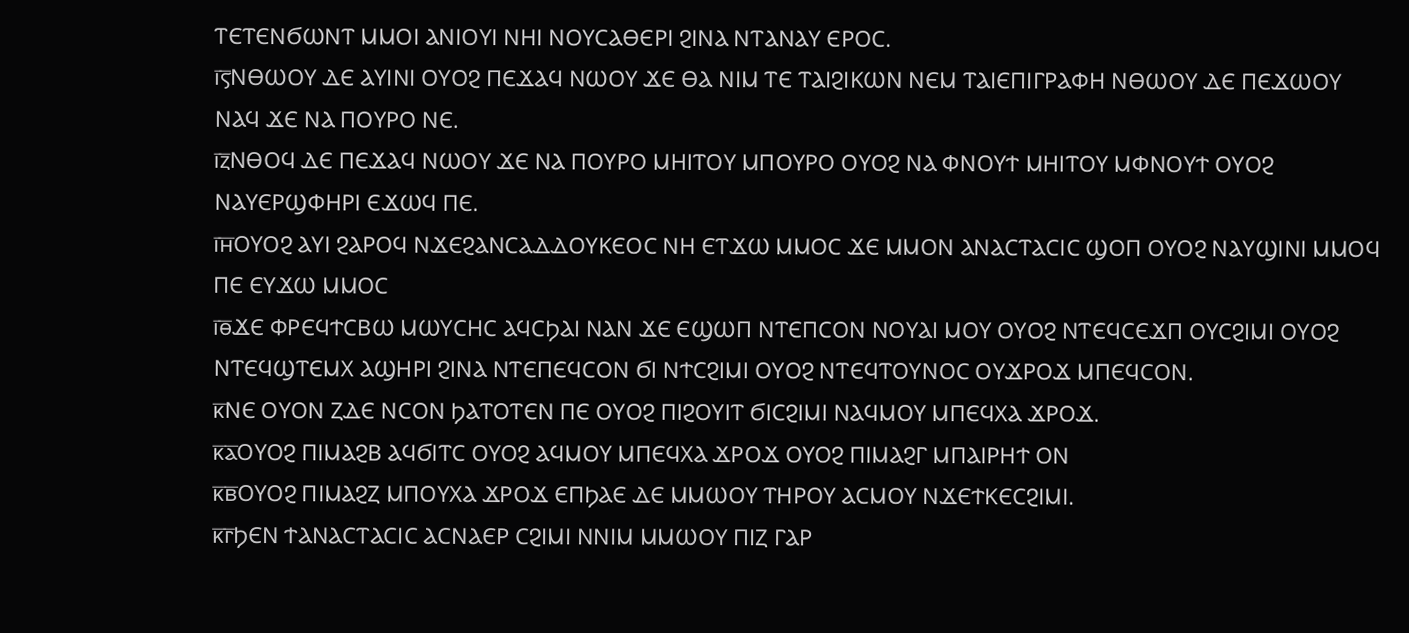ⲦⲈⲦⲈⲚϬⲰⲚⲦ ⲘⲘⲞⲒ ⲀⲚⲒⲞⲨⲒ ⲚⲎⲒ ⲚⲞⲨⲤⲀⲐⲈⲢⲒ ϨⲒⲚⲀ ⲚⲦⲀⲚⲀⲨ ⲈⲢⲞⲤ.
ⲓ̅ⲋ̅ⲚⲐⲰⲞⲨ ⲆⲈ ⲀⲨⲒⲚⲒ ⲞⲨⲞϨ ⲠⲈϪⲀϤ ⲚⲰⲞⲨ ϪⲈ ⲐⲀ ⲚⲒⲘ ⲦⲈ ⲦⲀⲒϨⲒⲔⲰⲚ ⲚⲈⲘ ⲦⲀⲒⲈⲠⲒⲄⲢⲀⲪⲎ ⲚⲐⲰⲞⲨ ⲆⲈ ⲠⲈϪⲰⲞⲨ ⲚⲀϤ ϪⲈ ⲚⲀ ⲠⲞⲨⲢⲞ ⲚⲈ.
ⲓ̅ⲍ̅ⲚⲐⲞϤ ⲆⲈ ⲠⲈϪⲀϤ ⲚⲰⲞⲨ ϪⲈ ⲚⲀ ⲠⲞⲨⲢⲞ ⲘⲎⲒⲦⲞⲨ ⲘⲠⲞⲨⲢⲞ ⲞⲨⲞϨ ⲚⲀ ⲪⲚⲞⲨϮ ⲘⲎⲒⲦⲞⲨ ⲘⲪⲚⲞⲨϮ ⲞⲨⲞϨ ⲚⲀⲨⲈⲢϢⲪⲎⲢⲒ ⲈϪⲰϤ ⲠⲈ.
ⲓ̅ⲏ̅ⲞⲨⲞϨ ⲀⲨⲒ ϨⲀⲢⲞϤ ⲚϪⲈϨⲀⲚⲤⲀⲆⲆⲞⲨⲔⲈⲞⲤ ⲚⲎ ⲈⲦϪⲰ ⲘⲘⲞⲤ ϪⲈ ⲘⲘⲞⲚ ⲀⲚⲀⲤⲦⲀⲤⲒⲤ ϢⲞⲠ ⲞⲨⲞϨ ⲚⲀⲨϢⲒⲚⲒ ⲘⲘⲞϤ ⲠⲈ ⲈⲨϪⲰ ⲘⲘⲞⲤ
ⲓ̅ⲑ̅ϪⲈ ⲪⲢⲈϤϮⲤⲂⲰ ⲘⲰⲨⲤⲎⲤ ⲀϤⲤϦⲀⲒ ⲚⲀⲚ ϪⲈ ⲈϢⲰⲠ ⲚⲦⲈⲠⲤⲞⲚ ⲚⲞⲨⲀⲒ ⲘⲞⲨ ⲞⲨⲞϨ ⲚⲦⲈϤⲤⲈϪⲠ ⲞⲨⲤϨⲒⲘⲒ ⲞⲨⲞϨ ⲚⲦⲈϤϢⲦⲈⲘⲬ ⲀϢⲎⲢⲒ ϨⲒⲚⲀ ⲚⲦⲈⲠⲈϤⲤⲞⲚ ϬⲒ ⲚϮⲤϨⲒⲘⲒ ⲞⲨⲞϨ ⲚⲦⲈϤⲦⲞⲨⲚⲞⲤ ⲞⲨϪⲢⲞϪ ⲘⲠⲈϤⲤⲞⲚ.
ⲕ̅ⲚⲈ ⲞⲨⲞⲚ ⲌⲆⲈ ⲚⲤⲞⲚ ϦⲀⲦⲞⲦⲈⲚ ⲠⲈ ⲞⲨⲞϨ ⲠⲒϨⲞⲨⲒⲦ ϬⲒⲤϨⲒⲘⲒ ⲚⲀϤⲘⲞⲨ ⲘⲠⲈϤⲬⲀ ϪⲢⲞϪ.
ⲕ̅ⲁ̅ⲞⲨⲞϨ ⲠⲒⲘⲀϨⲂ ⲀϤϬⲒⲦⲤ ⲞⲨⲞϨ ⲀϤⲘⲞⲨ ⲘⲠⲈϤⲬⲀ ϪⲢⲞϪ ⲞⲨⲞϨ ⲠⲒⲘⲀϨⲄ ⲘⲠⲀⲒⲢⲎϮ ⲞⲚ
ⲕ̅ⲃ̅ⲞⲨⲞϨ ⲠⲒⲘⲀϨⲌ ⲘⲠⲞⲨⲬⲀ ϪⲢⲞϪ ⲈⲠϦⲀⲈ ⲆⲈ ⲘⲘⲰⲞⲨ ⲦⲎⲢⲞⲨ ⲀⲤⲘⲞⲨ ⲚϪⲈϮⲔⲈⲤϨⲒⲘⲒ.
ⲕ̅ⲅ̅ϦⲈⲚ ϮⲀⲚⲀⲤⲦⲀⲤⲒⲤ ⲀⲤⲚⲀⲈⲢ ⲤϨⲒⲘⲒ ⲚⲚⲒⲘ ⲘⲘⲰⲞⲨ ⲠⲒⲌ ⲄⲀⲢ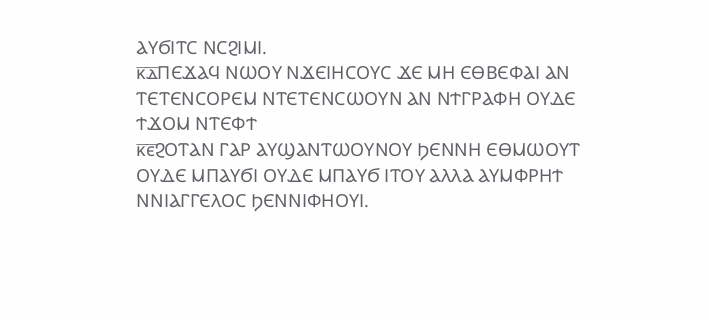ⲀⲨϬⲒⲦⲤ ⲚⲤϨⲒⲘⲒ.
ⲕ̅ⲇ̅ⲠⲈϪⲀϤ ⲚⲰⲞⲨ ⲚϪⲈⲒⲎⲤⲞⲨⲤ ϪⲈ ⲘⲎ ⲈⲐⲂⲈⲪⲀⲒ ⲀⲚ ⲦⲈⲦⲈⲚⲤⲞⲢⲈⲘ ⲚⲦⲈⲦⲈⲚⲤⲰⲞⲨⲚ ⲀⲚ ⲚϮⲄⲢⲀⲪⲎ ⲞⲨⲆⲈ ϮϪⲞⲘ ⲚⲦⲈⲪϮ
ⲕ̅ⲉ̅ϨⲞⲦⲀⲚ ⲄⲀⲢ ⲀⲨϢⲀⲚⲦⲰⲞⲨⲚⲞⲨ ϦⲈⲚⲚⲎ ⲈⲐⲘⲰⲞⲨⲦ ⲞⲨⲆⲈ ⲘⲠⲀⲨϬⲒ ⲞⲨⲆⲈ ⲘⲠⲀⲨϬ ⲒⲦⲞⲨ ⲀⲖⲖⲀ ⲀⲨⲘⲪⲢⲎϮ ⲚⲚⲒⲀⲄⲄⲈⲖⲞⲤ ϦⲈⲚⲚⲒⲪⲎⲞⲨⲒ.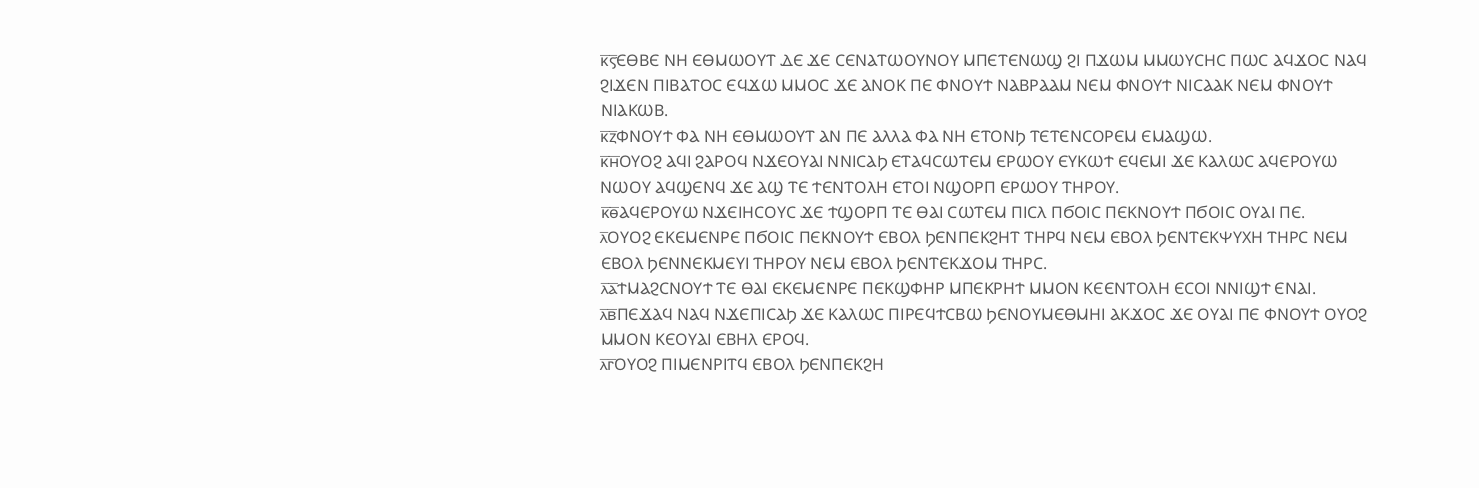ⲕ̅ⲋ̅ⲈⲐⲂⲈ ⲚⲎ ⲈⲐⲘⲰⲞⲨⲦ ⲆⲈ ϪⲈ ⲤⲈⲚⲀⲦⲰⲞⲨⲚⲞⲨ ⲘⲠⲈⲦⲈⲚⲰϢ ϨⲒ ⲠϪⲰⲘ ⲘⲘⲰⲨⲤⲎⲤ ⲠⲰⲤ ⲀϤϪⲞⲤ ⲚⲀϤ ϨⲒϪⲈⲚ ⲠⲒⲂⲀⲦⲞⲤ ⲈϤϪⲰ ⲘⲘⲞⲤ ϪⲈ ⲀⲚⲞⲔ ⲠⲈ ⲪⲚⲞⲨϮ ⲚⲀⲂⲢⲀⲀⲘ ⲚⲈⲘ ⲪⲚⲞⲨϮ ⲚⲒⲤⲀⲀⲔ ⲚⲈⲘ ⲪⲚⲞⲨϮ ⲚⲒⲀⲔⲰⲂ.
ⲕ̅ⲍ̅ⲪⲚⲞⲨϮ ⲪⲀ ⲚⲎ ⲈⲐⲘⲰⲞⲨⲦ ⲀⲚ ⲠⲈ ⲀⲖⲖⲀ ⲪⲀ ⲚⲎ ⲈⲦⲞⲚϦ ⲦⲈⲦⲈⲚⲤⲞⲢⲈⲘ ⲈⲘⲀϢⲰ.
ⲕ̅ⲏ̅ⲞⲨⲞϨ ⲀϤⲒ ϨⲀⲢⲞϤ ⲚϪⲈⲞⲨⲀⲒ ⲚⲚⲒⲤⲀϦ ⲈⲦⲀϤⲤⲰⲦⲈⲘ ⲈⲢⲰⲞⲨ ⲈⲨⲔⲰϮ ⲈϤⲈⲘⲒ ϪⲈ ⲔⲀⲖⲰⲤ ⲀϤⲈⲢⲞⲨⲰ ⲚⲰⲞⲨ ⲀϤϢⲈⲚϤ ϪⲈ ⲀϢ ⲦⲈ ϮⲈⲚⲦⲞⲖⲎ ⲈⲦⲞⲒ ⲚϢⲞⲢⲠ ⲈⲢⲰⲞⲨ ⲦⲎⲢⲞⲨ.
ⲕ̅ⲑ̅ⲀϤⲈⲢⲞⲨⲰ ⲚϪⲈⲒⲎⲤⲞⲨⲤ ϪⲈ ϮϢⲞⲢⲠ ⲦⲈ ⲐⲀⲒ ⲤⲰⲦⲈⲘ ⲠⲒⲤⲖ ⲠϬⲞⲒⲤ ⲠⲈⲔⲚⲞⲨϮ ⲠϬⲞⲒⲤ ⲞⲨⲀⲒ ⲠⲈ.
ⲗ̅ⲞⲨⲞϨ ⲈⲔⲈⲘⲈⲚⲢⲈ ⲠϬⲞⲒⲤ ⲠⲈⲔⲚⲞⲨϮ ⲈⲂⲞⲖ ϦⲈⲚⲠⲈⲔϨⲎⲦ ⲦⲎⲢϤ ⲚⲈⲘ ⲈⲂⲞⲖ ϦⲈⲚⲦⲈⲔⲮⲨⲬⲎ ⲦⲎⲢⲤ ⲚⲈⲘ ⲈⲂⲞⲖ ϦⲈⲚⲚⲈⲔⲘⲈⲨⲒ ⲦⲎⲢⲞⲨ ⲚⲈⲘ ⲈⲂⲞⲖ ϦⲈⲚⲦⲈⲔϪⲞⲘ ⲦⲎⲢⲤ.
ⲗ̅ⲁ̅ϮⲘⲀϨⲤⲚⲞⲨϮ ⲦⲈ ⲐⲀⲒ ⲈⲔⲈⲘⲈⲚⲢⲈ ⲠⲈⲔϢⲪⲎⲢ ⲘⲠⲈⲔⲢⲎϮ ⲘⲘⲞⲚ ⲔⲈⲈⲚⲦⲞⲖⲎ ⲈⲤⲞⲒ ⲚⲚⲒϢϮ ⲈⲚⲀⲒ.
ⲗ̅ⲃ̅ⲠⲈϪⲀϤ ⲚⲀϤ ⲚϪⲈⲠⲒⲤⲀϦ ϪⲈ ⲔⲀⲖⲰⲤ ⲠⲒⲢⲈϤϮⲤⲂⲰ ϦⲈⲚⲞⲨⲘⲈⲐⲘⲎⲒ ⲀⲔϪⲞⲤ ϪⲈ ⲞⲨⲀⲒ ⲠⲈ ⲪⲚⲞⲨϮ ⲞⲨⲞϨ ⲘⲘⲞⲚ ⲔⲈⲞⲨⲀⲒ ⲈⲂⲎⲖ ⲈⲢⲞϤ.
ⲗ̅ⲅ̅ⲞⲨⲞϨ ⲠⲒⲘⲈⲚⲢⲒⲦϤ ⲈⲂⲞⲖ ϦⲈⲚⲠⲈⲔϨⲎ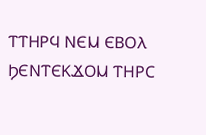ⲦⲦⲎⲢϤ ⲚⲈⲘ ⲈⲂⲞⲖ ϦⲈⲚⲦⲈⲔϪⲞⲘ ⲦⲎⲢⲤ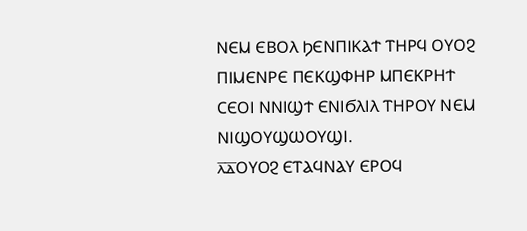ⲚⲈⲘ ⲈⲂⲞⲖ ϦⲈⲚⲠⲒⲔⲀϮ ⲦⲎⲢϤ ⲞⲨⲞϨ ⲠⲒⲘⲈⲚⲢⲈ ⲠⲈⲔϢⲪⲎⲢ ⲘⲠⲈⲔⲢⲎϮ ⲤⲈⲞⲒ ⲚⲚⲒϢϮ ⲈⲚⲒϬⲖⲒⲖ ⲦⲎⲢⲞⲨ ⲚⲈⲘ ⲚⲒϢⲞⲨϢⲰⲞⲨϢⲒ.
ⲗ̅ⲇ̅ⲞⲨⲞϨ ⲈⲦⲀϤⲚⲀⲨ ⲈⲢⲞϤ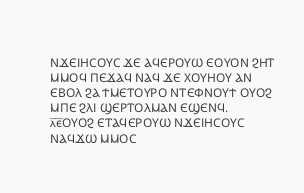ⲚϪⲈⲒⲎⲤⲞⲨⲤ ϪⲈ ⲀϤⲈⲢⲞⲨⲰ ⲈⲞⲨⲞⲚ ϨⲎⲦ ⲘⲘⲞϤ ⲠⲈϪⲀϤ ⲚⲀϤ ϪⲈ ⲬⲞⲨⲎⲞⲨ ⲀⲚ ⲈⲂⲞⲖ ϨⲀ ϮⲘⲈⲦⲞⲨⲢⲞ ⲚⲦⲈⲪⲚⲞⲨϮ ⲞⲨⲞϨ ⲘⲠⲈ ϨⲖⲒ ϢⲈⲢⲦⲞⲖⲘⲀⲚ ⲈϢⲈⲚϤ.
ⲗ̅ⲉ̅ⲞⲨⲞϨ ⲈⲦⲀϤⲈⲢⲞⲨⲰ ⲚϪⲈⲒⲎⲤⲞⲨⲤ ⲚⲀϤϪⲰ ⲘⲘⲞⲤ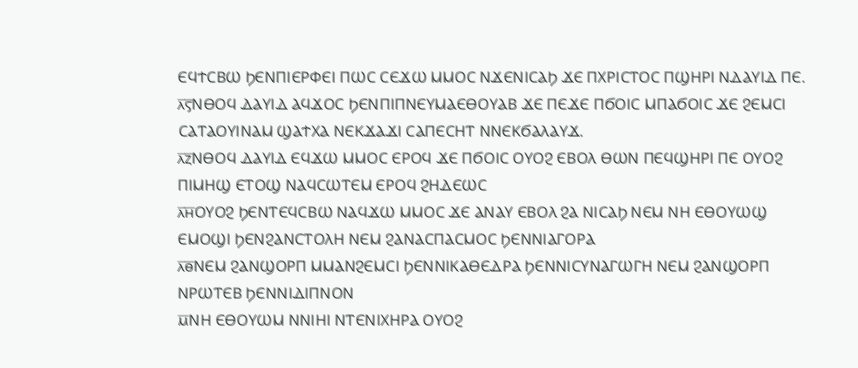ⲈϤϮⲤⲂⲰ ϦⲈⲚⲠⲒⲈⲢⲪⲈⲒ ⲠⲰⲤ ⲤⲈϪⲰ ⲘⲘⲞⲤ ⲚϪⲈⲚⲒⲤⲀϦ ϪⲈ ⲠⲬⲢⲒⲤⲦⲞⲤ ⲠϢⲎⲢⲒ ⲚⲆⲀⲨⲒⲆ ⲠⲈ.
ⲗ̅ⲋ̅ⲚⲐⲞϤ ⲆⲀⲨⲒⲆ ⲀϤϪⲞⲤ ϦⲈⲚⲠⲒⲠⲚⲈⲨⲘⲀⲈⲐⲞⲨⲀⲂ ϪⲈ ⲠⲈϪⲈ ⲠϬⲞⲒⲤ ⲘⲠⲀϬⲞⲒⲤ ϪⲈ ϨⲈⲘⲤⲒ ⲤⲀⲦⲀⲞⲨⲒⲚⲀⲘ ϢⲀϮⲬⲀ ⲚⲈⲔϪⲀϪⲒ ⲤⲀⲠⲈⲤⲎⲦ ⲚⲚⲈⲔϬⲀⲖⲀⲨϪ.
ⲗ̅ⲍ̅ⲚⲐⲞϤ ⲆⲀⲨⲒⲆ ⲈϤϪⲰ ⲘⲘⲞⲤ ⲈⲢⲞϤ ϪⲈ ⲠϬⲞⲒⲤ ⲞⲨⲞϨ ⲈⲂⲞⲖ ⲐⲰⲚ ⲠⲈϤϢⲎⲢⲒ ⲠⲈ ⲞⲨⲞϨ ⲠⲒⲘⲎϢ ⲈⲦⲞϢ ⲚⲀϤⲤⲰⲦⲈⲘ ⲈⲢⲞϤ ϨⲎⲆⲈⲰⲤ
ⲗ̅ⲏ̅ⲞⲨⲞϨ ϦⲈⲚⲦⲈϤⲤⲂⲰ ⲚⲀϤϪⲰ ⲘⲘⲞⲤ ϪⲈ ⲀⲚⲀⲨ ⲈⲂⲞⲖ ϨⲀ ⲚⲒⲤⲀϦ ⲚⲈⲘ ⲚⲎ ⲈⲐⲞⲨⲰϢ ⲈⲘⲞϢⲒ ϦⲈⲚϨⲀⲚⲤⲦⲞⲖⲎ ⲚⲈⲘ ϨⲀⲚⲀⲤⲠⲀⲤⲘⲞⲤ ϦⲈⲚⲚⲒⲀⲄⲞⲢⲀ
ⲗ̅ⲑ̅ⲚⲈⲘ ϨⲀⲚϢⲞⲢⲠ ⲘⲘⲀⲚϨⲈⲘⲤⲒ ϦⲈⲚⲚⲒⲔⲀⲐⲈⲆⲢⲀ ϦⲈⲚⲚⲒⲤⲨⲚⲀⲄⲰⲄⲎ ⲚⲈⲘ ϨⲀⲚϢⲞⲢⲠ ⲚⲢⲰⲦⲈⲂ ϦⲈⲚⲚⲒⲆⲒⲠⲚⲞⲚ
ⲙ̅ⲚⲎ ⲈⲐⲞⲨⲰⲘ ⲚⲚⲒⲎⲒ ⲚⲦⲈⲚⲒⲬⲎⲢⲀ ⲞⲨⲞϨ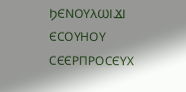ϦⲈⲚⲞⲨⲖⲰⲒϪⲒ ⲈⲤⲞⲨⲎⲞⲨ ⲤⲈⲈⲢⲠⲢⲞⲤⲈⲨⲬ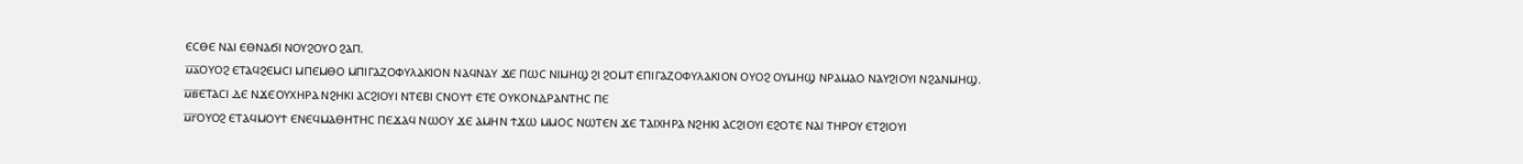ⲈⲤⲐⲈ ⲚⲀⲒ ⲈⲐⲚⲀϬⲒ ⲚⲞⲨϨⲞⲨⲞ ϨⲀⲠ.
ⲙ̅ⲁ̅ⲞⲨⲞϨ ⲈⲦⲀϤϨⲈⲘⲤⲒ ⲘⲠⲈⲘⲐⲞ ⲘⲠⲒⲄⲀⲌⲞⲪⲨⲖⲀⲔⲒⲞⲚ ⲚⲀϤⲚⲀⲨ ϪⲈ ⲠⲰⲤ ⲚⲒⲘⲎϢ ϨⲒ ϨⲞⲘⲦ ⲈⲠⲒⲄⲀⲌⲞⲪⲨⲖⲀⲔⲒⲞⲚ ⲞⲨⲞϨ ⲞⲨⲘⲎϢ ⲚⲢⲀⲘⲀⲞ ⲚⲀⲨϨⲒⲞⲨⲒ ⲚϨⲀⲚⲘⲎϢ.
ⲙ̅ⲃ̅ⲈⲦⲀⲤⲒ ⲆⲈ ⲚϪⲈⲞⲨⲬⲎⲢⲀ ⲚϨⲎⲔⲒ ⲀⲤϨⲒⲞⲨⲒ ⲚⲦⲈⲂⲒ ⲤⲚⲞⲨϮ ⲈⲦⲈ ⲞⲨⲔⲞⲚⲆⲢⲀⲚⲦⲎⲤ ⲠⲈ
ⲙ̅ⲅ̅ⲞⲨⲞϨ ⲈⲦⲀϤⲘⲞⲨϮ ⲈⲚⲈϤⲘⲀⲐⲎⲦⲎⲤ ⲠⲈϪⲀϤ ⲚⲰⲞⲨ ϪⲈ ⲀⲘⲎⲚ ϮϪⲰ ⲘⲘⲞⲤ ⲚⲰⲦⲈⲚ ϪⲈ ⲦⲀⲒⲬⲎⲢⲀ ⲚϨⲎⲔⲒ ⲀⲤϨⲒⲞⲨⲒ ⲈϨⲞⲦⲈ ⲚⲀⲒ ⲦⲎⲢⲞⲨ ⲈⲦϨⲒⲞⲨⲒ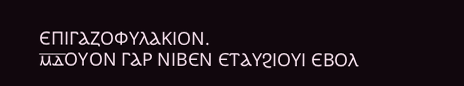ⲈⲠⲒⲄⲀⲌⲞⲪⲨⲖⲀⲔⲒⲞⲚ.
ⲙ̅ⲇ̅ⲞⲨⲞⲚ ⲄⲀⲢ ⲚⲒⲂⲈⲚ ⲈⲦⲀⲨϨⲒⲞⲨⲒ ⲈⲂⲞⲖ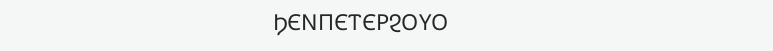ϦⲈⲚⲠⲈⲦⲈⲢϨⲞⲨⲞ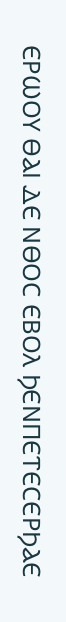ⲈⲢⲰⲞⲨ ⲐⲀⲒ ⲆⲈ ⲚⲐⲞⲤ ⲈⲂⲞⲖ ϦⲈⲚⲠⲈⲦⲈⲤⲈⲢϦⲀⲈ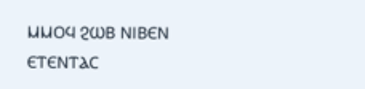ⲘⲘⲞϤ ϨⲰⲂ ⲚⲒⲂⲈⲚ ⲈⲦⲈⲚⲦⲀⲤ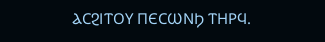ⲀⲤϨⲒⲦⲞⲨ ⲠⲈⲤⲰⲚϦ ⲦⲎⲢϤ.